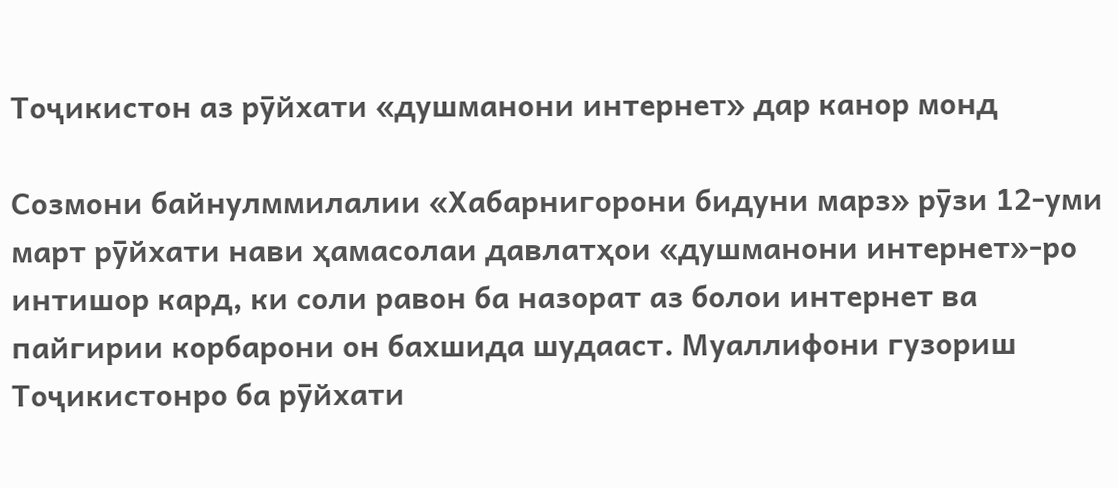Тоҷикистон аз рӯйхати «душманони интернет» дар канор монд

Созмони байнулммилалии «Хабарнигорони бидуни марз» рӯзи 12-уми март рӯйхати нави ҳамасолаи давлатҳои «душманони интернет»-ро интишор кард, ки соли равон ба назорат аз болои интернет ва пайгирии корбарони он бахшида шудааст. Муаллифони гузориш Тоҷикистонро ба рӯйхати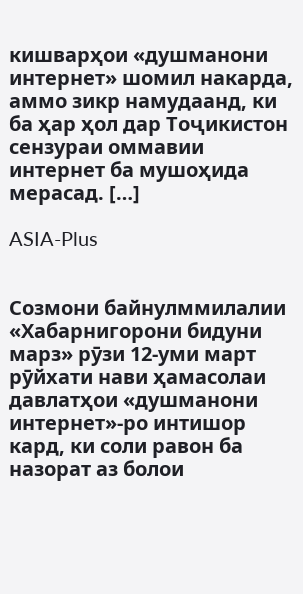кишварҳои «душманони интернет» шомил накарда, аммо зикр намудаанд, ки ба ҳар ҳол дар Тоҷикистон сензураи оммавии интернет ба мушоҳида мерасад. […]

ASIA-Plus


Созмони байнулммилалии «Хабарнигорони бидуни марз» рӯзи 12-уми март рӯйхати нави ҳамасолаи давлатҳои «душманони интернет»-ро интишор кард, ки соли равон ба назорат аз болои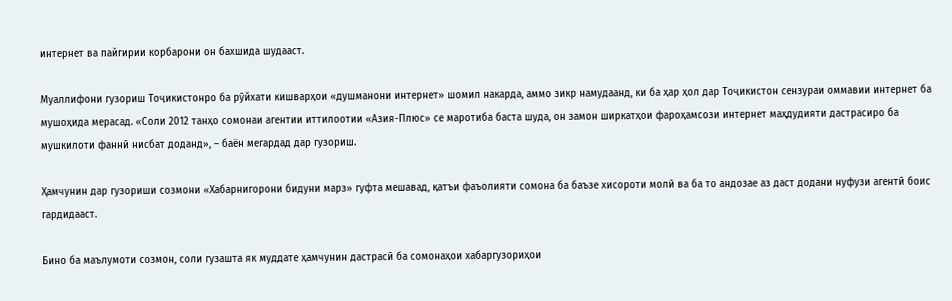интернет ва пайгирии корбарони он бахшида шудааст.

Муаллифони гузориш Тоҷикистонро ба рӯйхати кишварҳои «душманони интернет» шомил накарда, аммо зикр намудаанд, ки ба ҳар ҳол дар Тоҷикистон сензураи оммавии интернет ба мушоҳида мерасад. «Соли 2012 танҳо сомонаи агентии иттилоотии «Азия-Плюс» се маротиба баста шуда, он замон ширкатҳои фароҳамсози интернет маҳдудияти дастрасиро ба мушкилоти фаннӣ нисбат доданд», – баён мегардад дар гузориш.

Ҳамчунин дар гузориши созмони «Хабарнигорони бидуни марз» гуфта мешавад, қатъи фаъолияти сомона ба баъзе хисороти молӣ ва ба то андозае аз даст додани нуфузи агентӣ боис гардидааст.

Бино ба маълумоти созмон, соли гузашта як муддате ҳамчунин дастрасӣ ба сомонаҳои хабаргузориҳои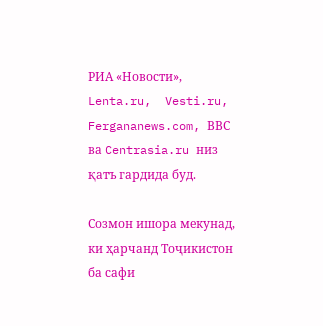РИА «Новости»,  Lenta.ru,  Vesti.ru, Fergananews.com, ВВС ва Centrasia.ru низ қатъ гардида буд.

Созмон ишора мекунад, ки ҳарчанд Тоҷикистон ба сафи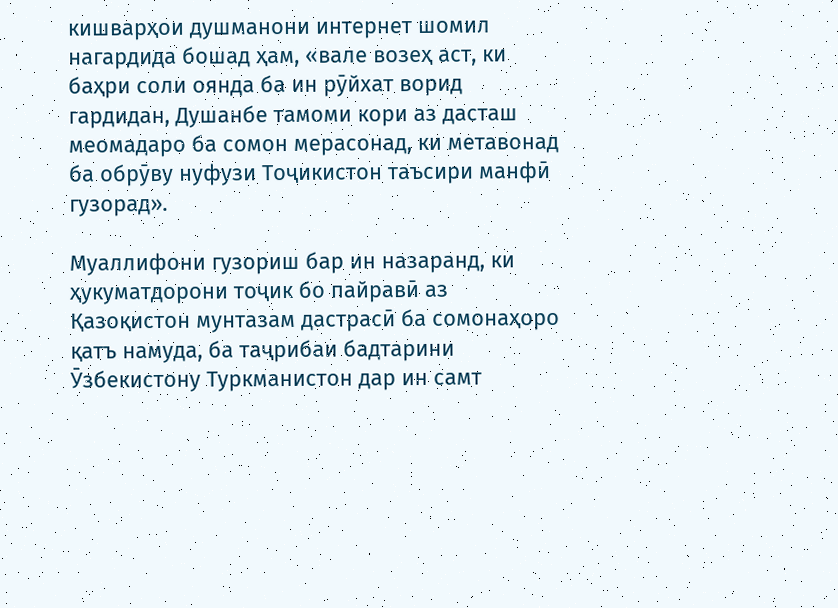кишварҳои душманони интернет шомил нагардида бошад ҳам, «вале возеҳ аст, ки баҳри соли оянда ба ин рӯйхат ворид гардидан, Душанбе тамоми кори аз дасташ меомадаро ба сомон мерасонад, ки метавонад ба обрӯву нуфузи Тоҷикистон таъсири манфӣ гузорад».

Муаллифони гузориш бар ин назаранд, ки ҳукуматдорони тоҷик бо пайравӣ аз Қазоқистон мунтазам дастрасӣ ба сомонаҳоро қатъ намуда, ба таҷрибаи бадтарини Ӯзбекистону Туркманистон дар ин самт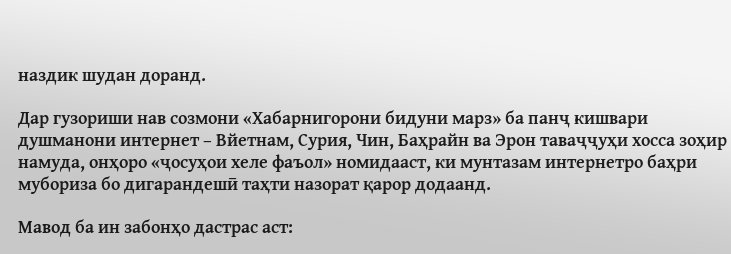наздик шудан доранд.

Дар гузориши нав созмони «Хабарнигорони бидуни марз» ба панҷ кишвари душманони интернет – Вйетнам, Сурия, Чин, Баҳрайн ва Эрон таваҷҷуҳи хосса зоҳир намуда, онҳоро «ҷосуҳои хеле фаъол» номидааст, ки мунтазам интернетро баҳри мубориза бо дигарандешӣ таҳти назорат қарор додаанд.

Мавод ба ин забонҳо дастрас аст: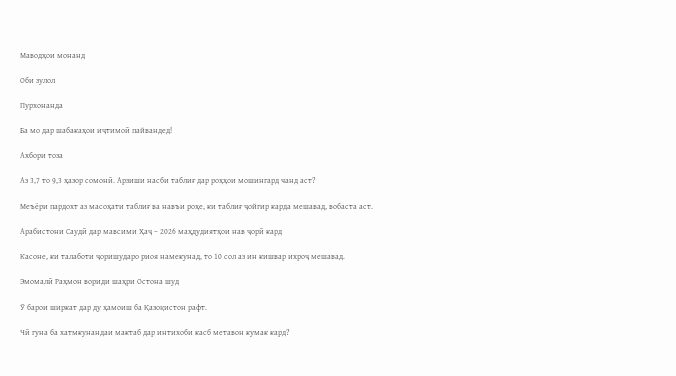Маводҳои монанд

Оби зулол

Пурхонанда

Ба мо дар шабакаҳои иҷтимоӣ пайвандед!

Ахбори тоза

Аз 3,7 то 9,3 ҳазор сомонӣ. Арзиши насби таблиғ дар роҳҳои мошингард чанд аст?

Меъёри пардохт аз масоҳати таблиғ ва навъи роҳе, ки таблиғ ҷойгир карда мешавад, вобаста аст.

Арабистони Саудӣ дар мавсими Ҳаҷ – 2026 маҳдудиятҳои нав ҷорӣ кард

Касоне, ки талаботи ҷоришударо риоя намекунад, то 10 сол аз ин кишвар ихроҷ мешавад.

Эмомалӣ Раҳмон вориди шаҳри Остона шуд

Ӯ барои ширкат дар ду ҳамоиш ба Қазоқистон рафт.

Чӣ гуна ба хатмкунандаи мактаб дар интихоби касб метавон кумак кард?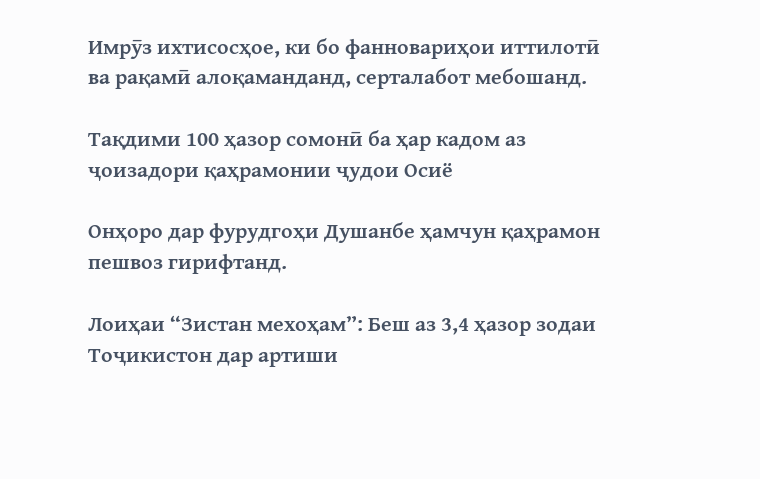Имрӯз ихтисосҳое, ки бо фанновариҳои иттилотӣ ва рақамӣ алоқаманданд, серталабот мебошанд.

Тақдими 100 ҳазор сомонӣ ба ҳар кадом аз ҷоизадори қаҳрамонии ҷудои Осиё

Онҳоро дар фурудгоҳи Душанбе ҳамчун қаҳрамон пешвоз гирифтанд.

Лоиҳаи “Зистан мехоҳам”: Беш аз 3,4 ҳазор зодаи Тоҷикистон дар артиши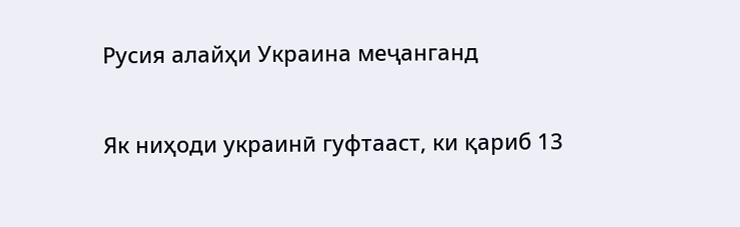Русия алайҳи Украина меҷанганд

Як ниҳоди украинӣ гуфтааст, ки қариб 13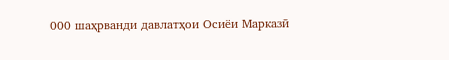000 шаҳрванди давлатҳои Осиёи Марказӣ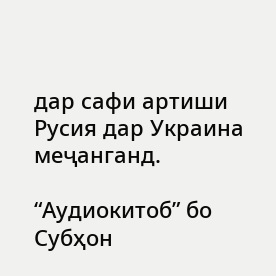дар сафи артиши Русия дар Украина меҷанганд.

“Аудиокитоб” бо Субҳон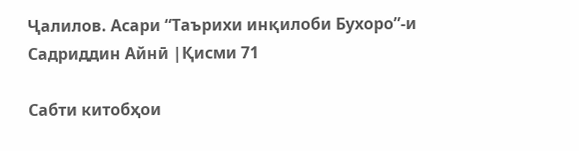Ҷалилов. Асари “Таърихи инқилоби Бухоро”-и Садриддин Айнӣ |Қисми 71

Cабти китобҳои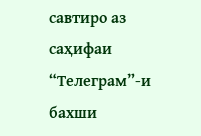савтиро аз саҳифаи “Телеграм”-и бахши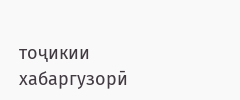тоҷикии хабаргузорӣ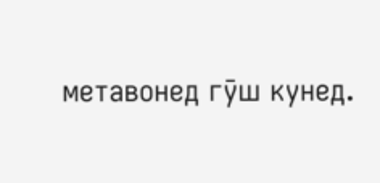метавонед гӯш кунед.